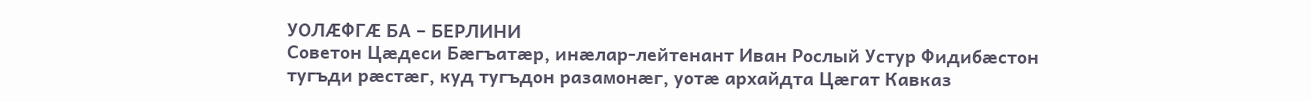УОЛӔФГӔ БА – БЕРЛИНИ
Советон Цæдеси Бæгъатæр, инæлар-лейтенант Иван Рослый Устур Фидибæстон тугъди рæстæг, куд тугъдон разамонæг, уотæ архайдта Цæгат Кавказ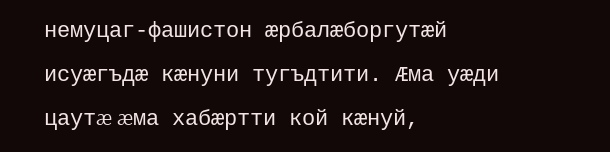немуцаг-фашистон æрбалæборгутæй исуæгъдæ кæнуни тугъдтити. Æма уæди цаутæ æма хабæртти кой кæнуй,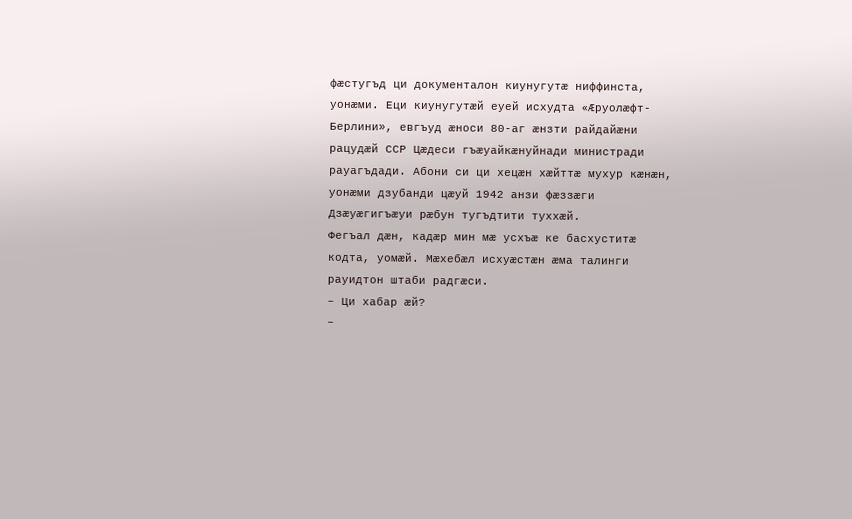фæстугъд ци документалон киунугутæ ниффинста, уонæми. Еци киунугутæй еуей исхудта «Æруолæфт-Берлини», евгъуд æноси 80-аг æнзти райдайæни рацудæй ССР Цæдеси гъæуайкæнуйнади министради рауагъдади. Абони си ци хецæн хæйттæ мухур кæнæн, уонæми дзубанди цæуй 1942 анзи фæззæги Дзæуæгигъæуи рæбун тугъдтити туххæй.
Фегъал дæн, кадæр мин мæ усхъæ ке басхуститæ кодта, уомæй. Мæхебæл исхуæстæн æма талинги рауидтон штаби радгæси.
– Ци хабар æй?
–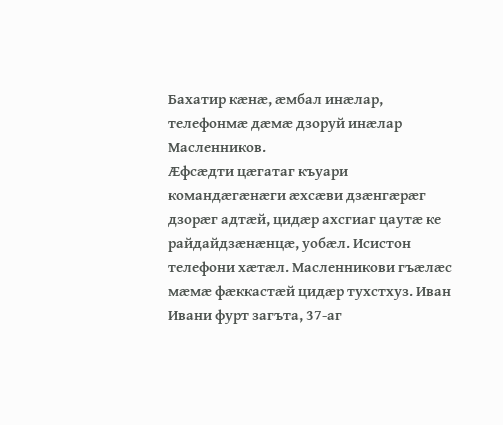Бахатир кæнæ, æмбал инæлар, телефонмæ дæмæ дзоруй инæлар Масленников.
Æфсæдти цæгатаг къуари командæгæнæги æхсæви дзæнгæрæг дзорæг адтæй, цидæр ахсгиаг цаутæ ке райдайдзæнæнцæ, уобæл. Исистон телефони хæтæл. Масленникови гъæлæс мæмæ фæккастæй цидæр тухстхуз. Иван Ивани фурт загъта, 37-аг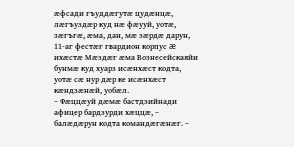æфсади гъуддæгутæ цудæнцæ, лæгъуздæр куд нæ фæууй, уотæ, зæгъгæ, æма, дан, мæ зæрдæ дарун, 11-аг фестæг гвардион корпус æ ихæстæ Мæздæг æма Вознесейскаяйи бунмæ куд хуарз исæнхæст кодта, уотæ сæ нур дæр ке исæнхæст кæндзæнæй, уобæл.
– Фæццæуй дæмæ бастдзийнади афицер бардзурди хæццæ, – балæдæрун кодта командæгæнæг. –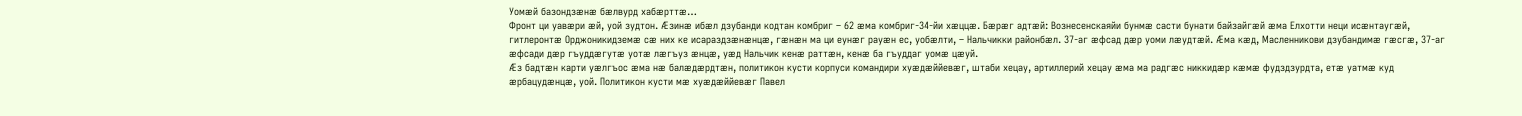Уомæй базондзæнæ бæлвурд хабæрттæ…
Фронт ци уавæри æй, уой зудтон. Æзинæ ибæл дзубанди кодтан комбриг – 62 æма комбриг-34-йи хæццæ. Бæрæг адтæй: Вознесенскаяйи бунмæ састи бунати байзайгæй æма Елхотти неци исæнтаугæй, гитлеронтæ Орджоникидземæ сæ них ке исараздзæнæнцæ, гæнæн ма ци еунæг рауæн ес, уобæлти, – Нальчикки районбæл. 37-аг æфсад дæр уоми лæудтæй. Æма кæд, Масленникови дзубандимæ гæсгæ, 37-аг æфсади дæр гъуддæгутæ уотæ лæгъуз æнцæ, уæд Нальчик кенæ раттæн, кенæ ба гъуддаг уомæ цæуй.
Æз бадтæн карти уæлгъос æма нæ балæдæрдтæн, политикон кусти корпуси командири хуæдæййевæг, штаби хецау, артиллерий хецау æма ма радгæс никкидæр кæмæ фудздзурдта, етæ уатмæ куд æрбацудæнцæ, уой. Политикон кусти мæ хуæдæййевæг Павел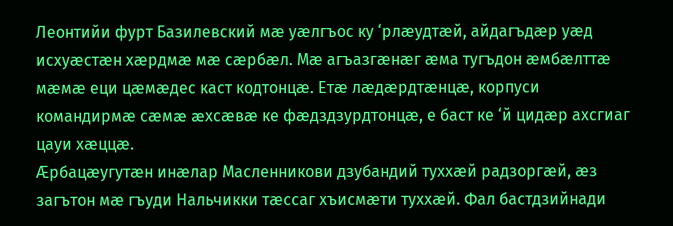Леонтийи фурт Базилевский мæ уæлгъос ку ‘рлæудтæй, айдагъдæр уæд исхуæстæн хæрдмæ мæ сæрбæл. Мæ агъазгæнæг æма тугъдон æмбæлттæ мæмæ еци цæмæдес каст кодтонцæ. Етæ лæдæрдтæнцæ, корпуси командирмæ сæмæ æхсæвæ ке фæдздзурдтонцæ, е баст ке ‘й цидæр ахсгиаг цауи хæццæ.
Æрбацæугутæн инæлар Масленникови дзубандий туххæй радзоргæй, æз загътон мæ гъуди Нальчикки тæссаг хъисмæти туххæй. Фал бастдзийнади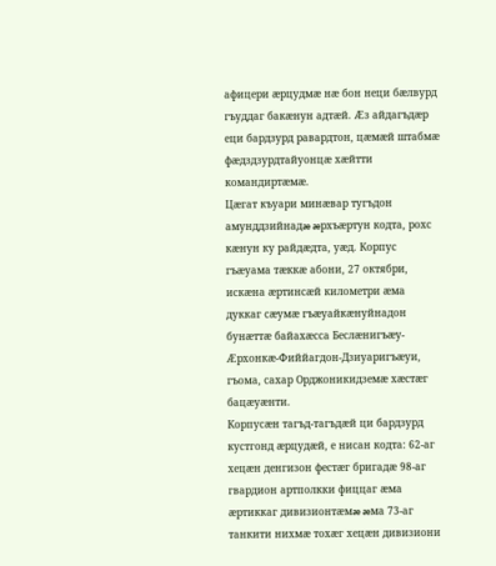афицери æрцудмæ нæ бон неци бæлвурд гъуддаг бакæнун адтæй. Æз айдагъдæр еци бардзурд равардтон, цæмæй штабмæ фæдздзурдтайуонцæ хæйтти командиртæмæ.
Цæгат къуари минæвар тугъдон амунддзийнадæ æрхъæртун кодта, рохс кæнун ку райдæдта, уæд. Корпус гъæуама тæккæ абони, 27 октябри, искæна æртинсæй километри æма дуккаг сæумæ гъæуайкæнуйнадон бунæттæ байахæсса Беслæнигъæу-Æрхонкæ-Фиййагдон-Дзиуаригъæуи, гъома, сахар Орджоникидземæ хæстæг бацæуæнти.
Корпусæн тагъд-тагъдæй ци бардзурд кустгонд æрцудæй, е нисан кодта: 62-аг хецæн денгизон фестæг бригадæ 98-аг гвардион артполкки фиццаг æма æртиккаг дивизионтæмæ æма 73-аг танкити нихмæ тохæг хецæн дивизиони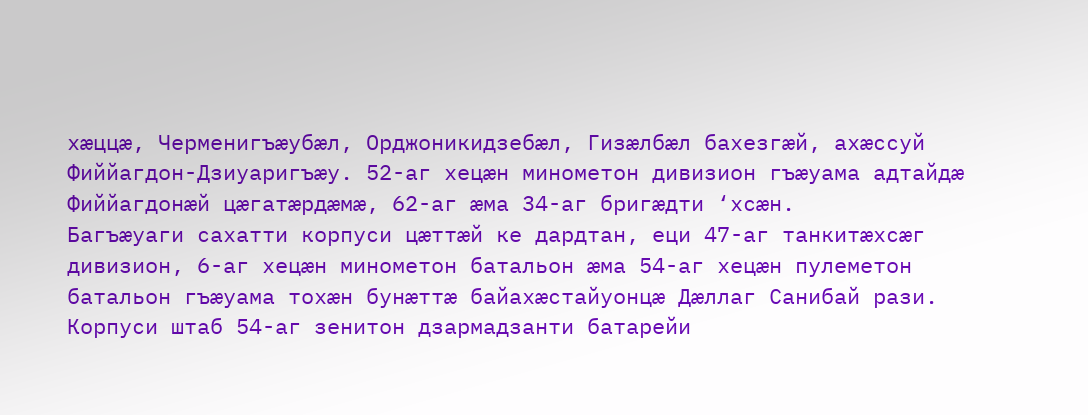хæццæ, Черменигъæубæл, Орджоникидзебæл, Гизæлбæл бахезгæй, ахæссуй Фиййагдон-Дзиуаригъæу. 52-аг хецæн минометон дивизион гъæуама адтайдæ Фиййагдонæй цæгатæрдæмæ, 62-аг æма 34-аг бригæдти ‘хсæн.
Багъæуаги сахатти корпуси цæттæй ке дардтан, еци 47-аг танкитæхсæг дивизион, 6-аг хецæн минометон батальон æма 54-аг хецæн пулеметон батальон гъæуама тохæн бунæттæ байахæстайуонцæ Дæллаг Санибай рази. Корпуси штаб 54-аг зенитон дзармадзанти батарейи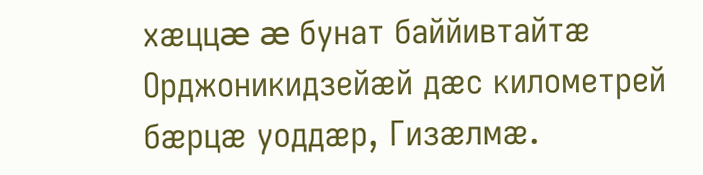хæццæ æ бунат баййивтайтæ Орджоникидзейæй дæс километрей бæрцæ уоддæр, Гизæлмæ.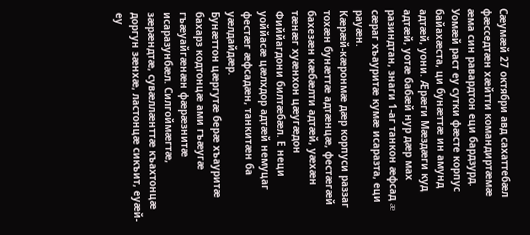Сæумæй 27 октябри авд сахаттебæл фæсседтæн хæйтти командиртæмæ æма син равардтон еци бардзурд. Уомæй раст еу сутки фæсте корпус байахæста, ци бунæттæ ин амунд адтæй, уони. Æрæги Мæздæги куд адтæй, уотæ бабæй нур дæр мах разиндтан, знаги 1-аг танкон æфсад æ сæраг хъауритæ кумæ исаразта, еци рауæн.
Кæрæй-кæронмæ дæр корпуси раззаг тохæн бунæттæ адтæнцæ, фестæгæй бахезæн кæбæлти адтæй, уæхæн тæнæг хуæнхон цæугæдон Фиййагдони билтæбæл. Е неци уоййасæ цæлхдор адтæй немуцаг фестæг æфсадæн, танкитæн ба уæлдайдæр.
Бунæттон цæргутæ берæ хъауритæ бахарз кодтонцæ ами гъæугæ гъæуайгæнæн фæрæзнитæ исаразунбæл. Силгоймæгтæ, зæрæндтæ, сувæллæнттæ къахтонцæ доргун зæнхæ, ластонцæ сикъит, еуæй-еу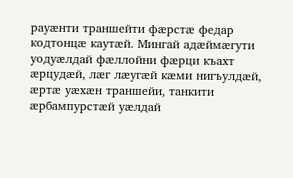рауæнти траншейти фæрстæ федар кодтонцæ каутæй. Мингай адæймæгути уодуæлдай фæллойни фæрци къахт æрцудæй, лæг лæугæй кæми нигъулдæй, æртæ уæхæн траншейи, танкити æрбампурстæй уæлдай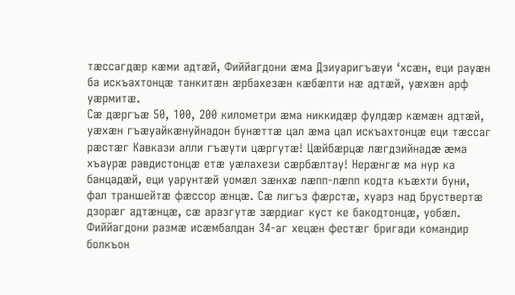тæссагдæр кæми адтæй, Фиййагдони æма Дзиуаригъæуи ‘хсæн, еци рауæн ба искъахтонцæ танкитæн æрбахезæн кæбæлти нæ адтæй, уæхæн арф уæрмитæ.
Сæ дæргъæ 50, 100, 200 километри æма никкидæр фулдæр кæмæн адтæй, уæхæн гъæуайкæнуйнадон бунæттæ цал æма цал искъахтонцæ еци тæссаг рæстæг Кавкази алли гъæути цæргутæ! Цæйбæрцæ лæгдзийнадæ æма хъаурæ равдистонцæ етæ уæлахези сæрбæлтау! Нерæнгæ ма нур ка банцадæй, еци уарунтæй уомæл зæнхæ лæпп-лæпп кодта къæхти буни, фал траншейтæ фæссор æнцæ. Сæ лигъз фæрстæ, хуарз над бруствертæ дзорæг адтæнцæ, сæ аразгутæ зæрдиаг куст ке бакодтонцæ, уобæл.
Фиййагдони размæ исæмбалдан 34-аг хецæн фестæг бригади командир болкъон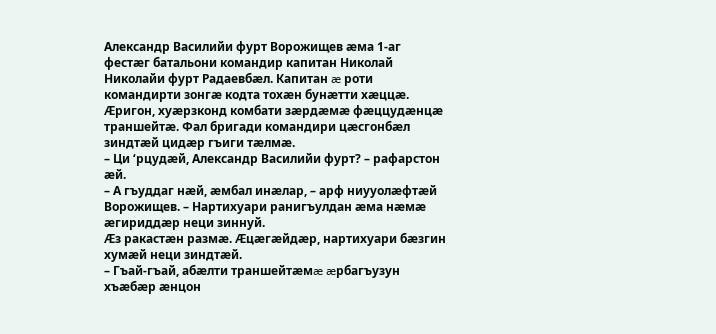Александр Василийи фурт Ворожищев æма 1-аг фестæг батальони командир капитан Николай Николайи фурт Радаевбæл. Капитан æ роти командирти зонгæ кодта тохæн бунæтти хæццæ. Æригон, хуæрзконд комбати зæрдæмæ фæццудæнцæ траншейтæ. Фал бригади командири цæсгонбæл зиндтæй цидæр гъиги тæлмæ.
– Ци ‘рцудæй, Александр Василийи фурт? – рафарстон æй.
– А гъуддаг нæй, æмбал инæлар, – арф ниууолæфтæй Ворожищев. – Нартихуари ранигъулдан æма нæмæ æгириддæр неци зиннуй.
Æз ракастæн размæ. Æцæгæйдæр, нартихуари бæзгин хумæй неци зиндтæй.
– Гъай-гъай, абæлти траншейтæмæ æрбагъузун хъæбæр æнцон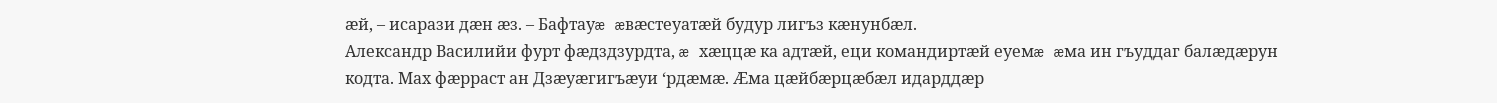æй, – исарази дæн æз. – Бафтауæ æвæстеуатæй будур лигъз кæнунбæл.
Александр Василийи фурт фæдздзурдта, æ хæццæ ка адтæй, еци командиртæй еуемæ æма ин гъуддаг балæдæрун кодта. Мах фæрраст ан Дзæуæгигъæуи ‘рдæмæ. Æма цæйбæрцæбæл идарддæр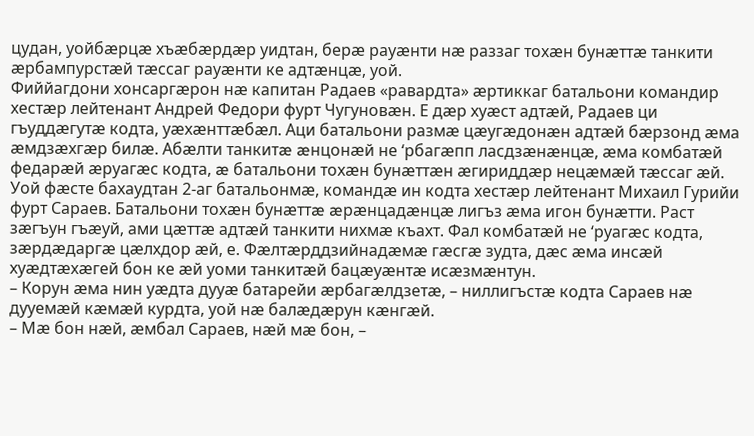цудан, уойбæрцæ хъæбæрдæр уидтан, берæ рауæнти нæ раззаг тохæн бунæттæ танкити æрбампурстæй тæссаг рауæнти ке адтæнцæ, уой.
Фиййагдони хонсаргæрон нæ капитан Радаев «равардта» æртиккаг батальони командир хестæр лейтенант Андрей Федори фурт Чугуновæн. Е дæр хуæст адтæй, Радаев ци гъуддæгутæ кодта, уæхæнттæбæл. Аци батальони размæ цæугæдонæн адтæй бæрзонд æма æмдзæхгæр билæ. Абæлти танкитæ æнцонæй не ‘рбагæпп ласдзæнæнцæ, æма комбатæй федарæй æруагæс кодта, æ батальони тохæн бунæттæн æгириддæр нецæмæй тæссаг æй.
Уой фæсте бахаудтан 2-аг батальонмæ, командæ ин кодта хестæр лейтенант Михаил Гурийи фурт Сараев. Батальони тохæн бунæттæ æрæнцадæнцæ лигъз æма игон бунæтти. Раст зæгъун гъæуй, ами цæттæ адтæй танкити нихмæ къахт. Фал комбатæй не ‘руагæс кодта, зæрдæдаргæ цæлхдор æй, е. Фæлтæрддзийнадæмæ гæсгæ зудта, дæс æма инсæй хуæдтæхæгей бон ке æй уоми танкитæй бацæуæнтæ исæзмæнтун.
– Корун æма нин уæдта дууæ батарейи æрбагæлдзетæ, – ниллигъстæ кодта Сараев нæ дууемæй кæмæй курдта, уой нæ балæдæрун кæнгæй.
– Мæ бон нæй, æмбал Сараев, нæй мæ бон, –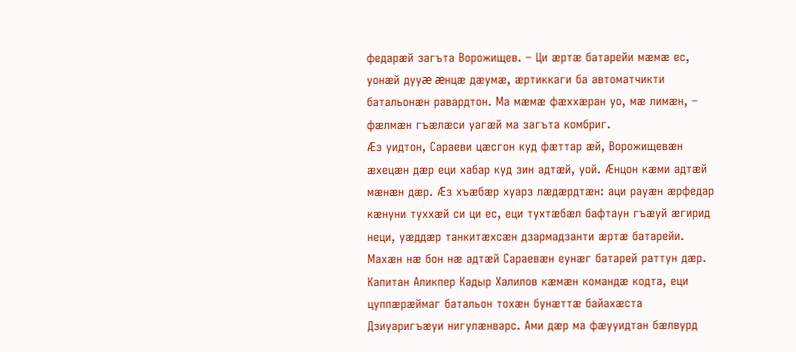федарæй загъта Ворожищев. – Ци æртæ батарейи мæмæ ес, уонæй дууæ æнцæ дæумæ, æртиккаги ба автоматчикти батальонæн равардтон. Ма мæмæ фæххæран уо, мæ лимæн, – фæлмæн гъæлæси уагæй ма загъта комбриг.
Æз уидтон, Сараеви цæсгон куд фæттар æй, Ворожищевæн æхецæн дæр еци хабар куд зин адтæй, уой. Æнцон кæми адтæй мæнæн дæр. Æз хъæбæр хуарз лæдæрдтæн: аци рауæн æрфедар кæнуни туххæй си ци ес, еци тухтæбæл бафтаун гъæуй æгирид неци, уæддæр танкитæхсæн дзармадзанти æртæ батарейи. Махæн нæ бон нæ адтæй Сараевæн еунæг батарей раттун дæр.
Капитан Аликпер Кадыр Халилов кæмæн командæ кодта, еци цуппæрæймаг батальон тохæн бунæттæ байахæста Дзиуаригъæуи нигулæнварс. Ами дæр ма фæууидтан бæлвурд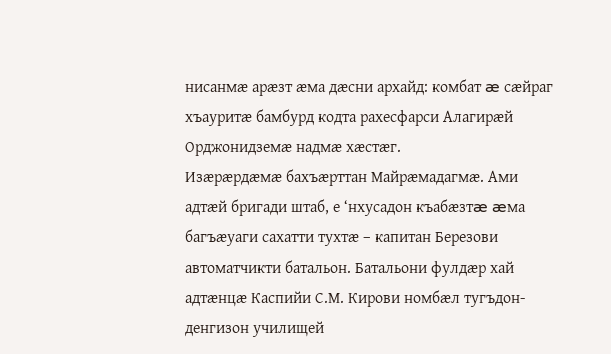нисанмæ арæзт æма дæсни архайд: комбат æ сæйраг хъауритæ бамбурд кодта рахесфарси Алагирæй Орджонидземæ надмæ хæстæг.
Изæрæрдæмæ бахъæрттан Майрæмадагмæ. Ами адтæй бригади штаб, е ‘нхусадон къабæзтæ æма багъæуаги сахатти тухтæ – капитан Березови автоматчикти батальон. Батальони фулдæр хай адтæнцæ Каспийи С.М. Кирови номбæл тугъдон-денгизон училищей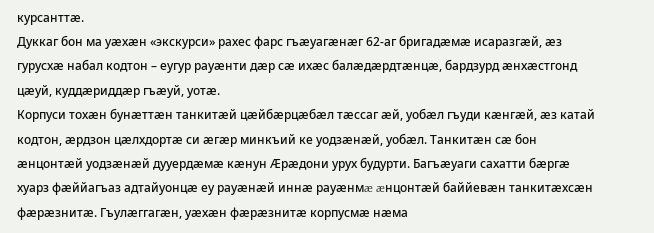курсанттæ.
Дуккаг бон ма уæхæн «экскурси» рахес фарс гъæуагæнæг 62-аг бригадæмæ исаразгæй, æз гурусхæ набал кодтон – еугур рауæнти дæр сæ ихæс балæдæрдтæнцæ, бардзурд æнхæстгонд цæуй, куддæриддæр гъæуй, уотæ.
Корпуси тохæн бунæттæн танкитæй цæйбæрцæбæл тæссаг æй, уобæл гъуди кæнгæй, æз катай кодтон, æрдзон цæлхдортæ си æгæр минкъий ке уодзæнæй, уобæл. Танкитæн сæ бон æнцонтæй уодзæнæй дууердæмæ кæнун Æрæдони урух будурти. Багъæуаги сахатти бæргæ хуарз фæййагъаз адтайуонцæ еу рауæнæй иннæ рауæнмæ æнцонтæй баййевæн танкитæхсæн фæрæзнитæ. Гъулæггагæн, уæхæн фæрæзнитæ корпусмæ нæма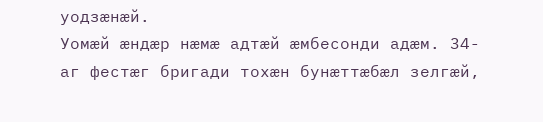уодзæнæй.
Уомæй æндæр нæмæ адтæй æмбесонди адæм. 34-аг фестæг бригади тохæн бунæттæбæл зелгæй,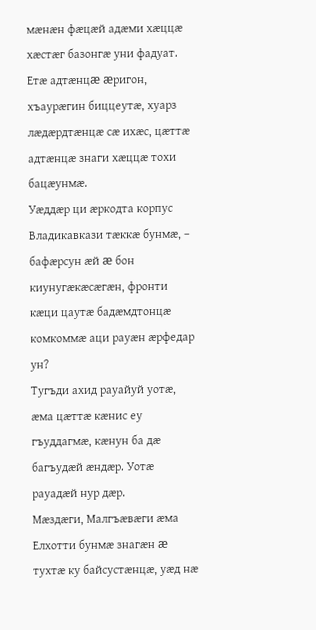мæнæн фæцæй адæми хæццæ хæстæг базонгæ уни фадуат. Етæ адтæнцæ æригон, хъаурæгин биццеутæ, хуарз лæдæрдтæнцæ сæ ихæс, цæттæ адтæнцæ знаги хæццæ тохи бацæунмæ.
Уæддæр ци æркодта корпус Владикавкази тæккæ бунмæ, – бафæрсун æй æ бон киунугæкæсæгæн, фронти кæци цаутæ бадæмдтонцæ комкоммæ аци рауæн æрфедар ун?
Тугъди ахид рауайуй уотæ, æма цæттæ кæнис еу гъуддагмæ, кæнун ба дæ багъудæй æндæр. Уотæ рауадæй нур дæр.
Мæздæги, Малгъæвæги æма Елхотти бунмæ знагæн æ тухтæ ку байсустæнцæ, уæд нæ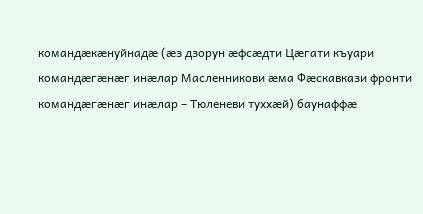командæкæнуйнадæ (æз дзорун æфсæдти Цæгати къуари командæгæнæг инæлар Масленникови æма Фæскавкази фронти командæгæнæг инæлар – Тюленеви туххæй) баунаффæ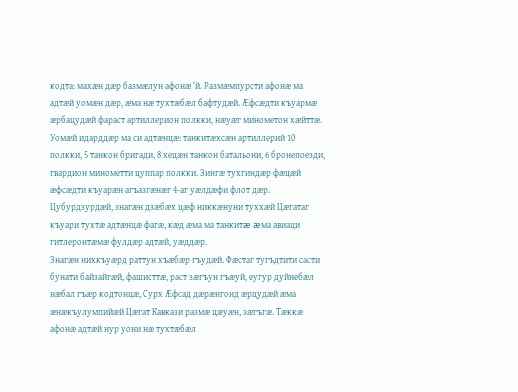кодта: махæн дæр базмæлун афонæ ‘й. Размæмпурсти афонæ ма адтæй уомæн дæр, æма нæ тухтæбæл бафтудæй. Æфсæдти къуармæ æрбацудæй фараст артиллерион полкки, нæуæг минометон хæйттæ. Уомæй идарддæр ма си адтæнцæ: танкитæхсæн артиллерий 10 полкки, 5 танкон бригади, 8 хецæн танкон батальони, 6 бронепоезди, гвардион минометти цуппар полкки. Зингæ тухгиндæр фæцæй æфсæдти къуарæн агъазгæнæг 4-аг уæлдæфи флот дæр.
Цубурдзурдæй, знагæн дзæбæх цæф никкæнуни туххæй Цæгатаг къуари тухтæ адтæнцæ фагæ, кæд æма ма танкитæ æма авиаци гитлеронтæмæ фулдæр адтæй, уæддæр.
Знагæн нихкъуæрд раттун хъæбæр гъудæй. Фæстаг тугъдтити састи бунати байзайгæй, фашисттæ, раст зæгъун гъæуй, еугур дуйнебæл нæбал гъæр кодтонцæ, Сурх Æфсад дæрæнгонд æрцудæй æма æнæкъулумпийæй Цæгат Кавкази размæ цæуæн, зæгъгæ. Тæккæ афонæ адтæй нур уони нæ тухтæбæл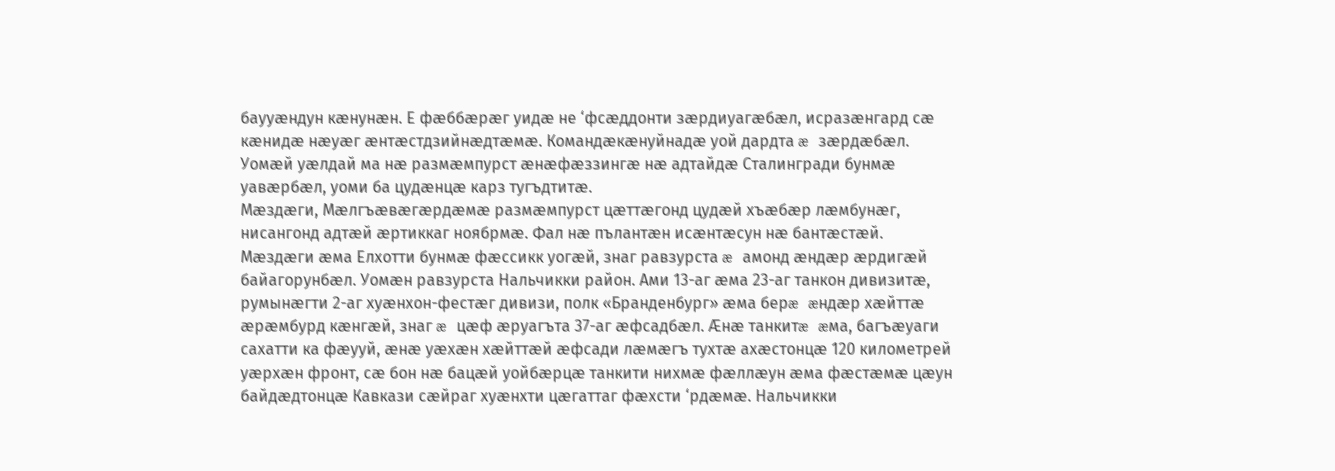баууæндун кæнунæн. Е фæббæрæг уидæ не ‘фсæддонти зæрдиуагæбæл, исразæнгард сæ кæнидæ нæуæг æнтæстдзийнæдтæмæ. Командæкæнуйнадæ уой дардта æ зæрдæбæл. Уомæй уæлдай ма нæ размæмпурст æнæфæззингæ нæ адтайдæ Сталингради бунмæ уавæрбæл, уоми ба цудæнцæ карз тугъдтитæ.
Мæздæги, Мæлгъæвæгæрдæмæ размæмпурст цæттæгонд цудæй хъæбæр лæмбунæг, нисангонд адтæй æртиккаг ноябрмæ. Фал нæ пълантæн исæнтæсун нæ бантæстæй.
Мæздæги æма Елхотти бунмæ фæссикк уогæй, знаг равзурста æ амонд æндæр æрдигæй байагорунбæл. Уомæн равзурста Нальчикки район. Ами 13-аг æма 23-аг танкон дивизитæ, румынæгти 2-аг хуæнхон-фестæг дивизи, полк «Бранденбург» æма берæ æндæр хæйттæ æрæмбурд кæнгæй, знаг æ цæф æруагъта 37-аг æфсадбæл. Æнæ танкитæ æма, багъæуаги сахатти ка фæууй, æнæ уæхæн хæйттæй æфсади лæмæгъ тухтæ ахæстонцæ 120 километрей уæрхæн фронт, сæ бон нæ бацæй уойбæрцæ танкити нихмæ фæллæун æма фæстæмæ цæун байдæдтонцæ Кавкази сæйраг хуæнхти цæгаттаг фæхсти ‘рдæмæ. Нальчикки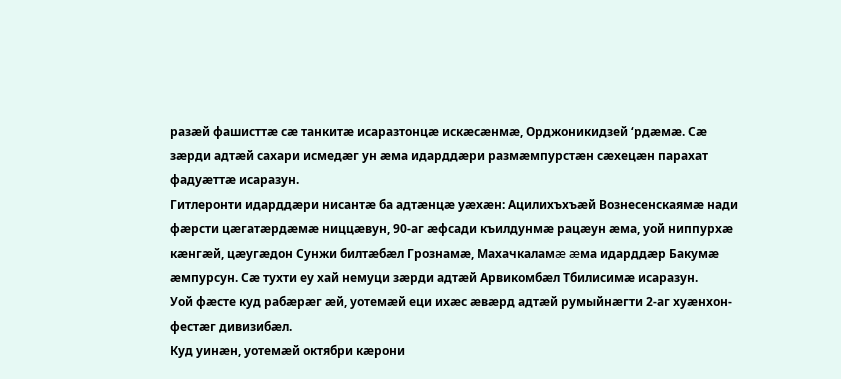разæй фашисттæ сæ танкитæ исаразтонцæ искæсæнмæ, Орджоникидзей ‘рдæмæ. Сæ зæрди адтæй сахари исмедæг ун æма идарддæри размæмпурстæн сæхецæн парахат фадуæттæ исаразун.
Гитлеронти идарддæри нисантæ ба адтæнцæ уæхæн: Ацилихъхъæй Вознесенскаямæ нади фæрсти цæгатæрдæмæ ниццæвун, 90-аг æфсади къилдунмæ рацæун æма, уой ниппурхæ кæнгæй, цæугæдон Сунжи билтæбæл Грознамæ, Махачкаламæ æма идарддæр Бакумæ æмпурсун. Сæ тухти еу хай немуци зæрди адтæй Арвикомбæл Тбилисимæ исаразун.
Уой фæсте куд рабæрæг æй, уотемæй еци ихæс æвæрд адтæй румыйнæгти 2-аг хуæнхон-фестæг дивизибæл.
Куд уинæн, уотемæй октябри кæрони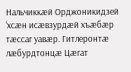Нальчиккæй Орджоникидзей ‘хсæн исæвзурдæй хъæбæр тæссаг уавæр. Гитлеронтæ лæбурдтонцæ Цæгат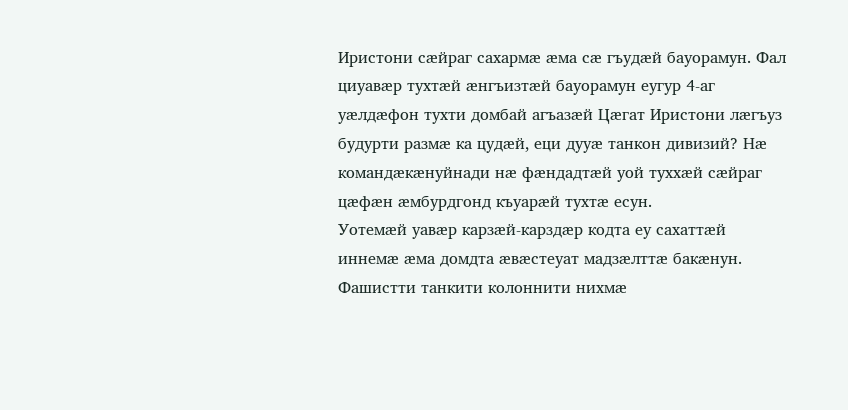Иристони сæйраг сахармæ æма сæ гъудæй бауорамун. Фал циуавæр тухтæй æнгъизтæй бауорамун еугур 4-аг уæлдæфон тухти домбай агъазæй Цæгат Иристони лæгъуз будурти размæ ка цудæй, еци дууæ танкон дивизий? Нæ командæкæнуйнади нæ фæндадтæй уой туххæй сæйраг цæфæн æмбурдгонд къуарæй тухтæ есун.
Уотемæй уавæр карзæй-карздæр кодта еу сахаттæй иннемæ æма домдта æвæстеуат мадзæлттæ бакæнун. Фашистти танкити колоннити нихмæ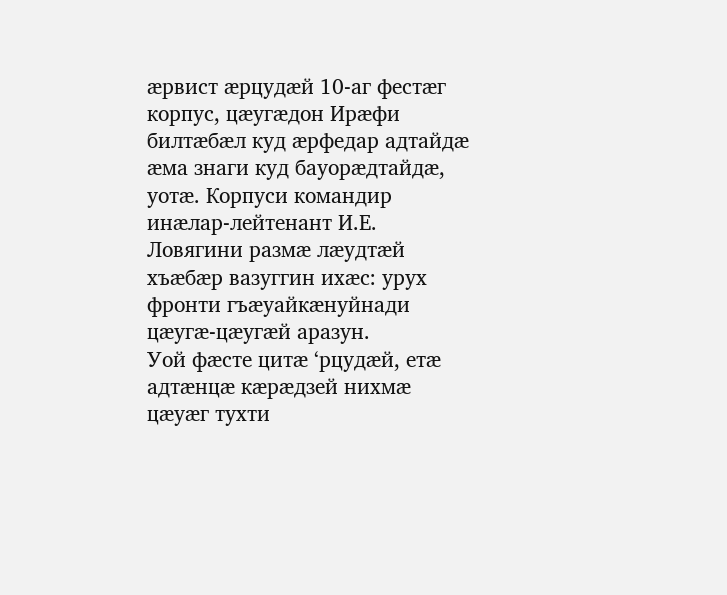æрвист æрцудæй 10-аг фестæг корпус, цæугæдон Ирæфи билтæбæл куд æрфедар адтайдæ æма знаги куд бауорæдтайдæ, уотæ. Корпуси командир инæлар-лейтенант И.Е. Ловягини размæ лæудтæй хъæбæр вазуггин ихæс: урух фронти гъæуайкæнуйнади цæугæ-цæугæй аразун.
Уой фæсте цитæ ‘рцудæй, етæ адтæнцæ кæрæдзей нихмæ цæуæг тухти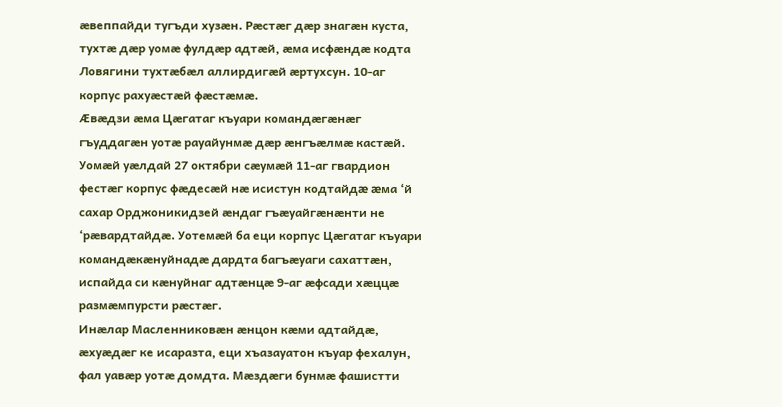æвеппайди тугъди хузæн. Рæстæг дæр знагæн куста, тухтæ дæр уомæ фулдæр адтæй, æма исфæндæ кодта Ловягини тухтæбæл аллирдигæй æртухсун. 10-аг корпус рахуæстæй фæстæмæ.
Æвæдзи æма Цæгатаг къуари командæгæнæг гъуддагæн уотæ рауайунмæ дæр æнгъæлмæ кастæй. Уомæй уæлдай 27 октябри сæумæй 11-аг гвардион фестæг корпус фæдесæй нæ исистун кодтайдæ æма ‘й сахар Орджоникидзей æндаг гъæуайгæнæнти не ‘рæвардтайдæ. Уотемæй ба еци корпус Цæгатаг къуари командæкæнуйнадæ дардта багъæуаги сахаттæн, испайда си кæнуйнаг адтæнцæ 9-аг æфсади хæццæ размæмпурсти рæстæг.
Инæлар Масленниковæн æнцон кæми адтайдæ, æхуæдæг ке исаразта, еци хъазауатон къуар фехалун, фал уавæр уотæ домдта. Мæздæги бунмæ фашистти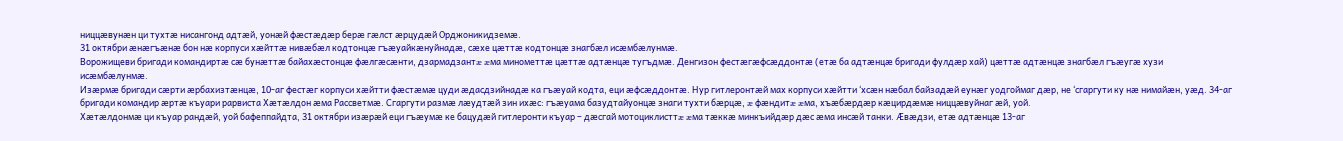ниццæвунæн ци тухтæ нисангонд адтæй, уонæй фæстæдæр берæ гæлст æрцудæй Орджоникидземæ.
31 октябри æнæгъæнæ бон нæ корпуси хæйттæ нивæбæл кодтонцæ гъæуайкæнуйнадæ, сæхе цæттæ кодтонцæ знагбæл исæмбæлунмæ.
Ворожищеви бригади командиртæ сæ бунæттæ байахæстонцæ фæлгæсæнти, дзармадзантæ æма минометтæ цæттæ адтæнцæ тугъдмæ. Денгизон фестæгæфсæддонтæ (етæ ба адтæнцæ бригади фулдæр хай) цæттæ адтæнцæ знагбæл гъæугæ хузи исæмбæлунмæ.
Изæрмæ бригади сæрти æрбахизтæнцæ, 10-аг фестæг корпуси хæйтти фæстæмæ цуди æдасдзийнадæ ка гъæуай кодта, еци æфсæддонтæ. Нур гитлеронтæй мах корпуси хæйтти ‘хсæн нæбал байзадæй еунæг уодгоймаг дæр, не ‘сгаргути ку нæ нимайæн, уæд. 34-аг бригади командир æртæ къуари рарвиста Хæтæлдон æма Рассветмæ. Сгаргути размæ лæудтæй зин ихæс: гъæуама базудтайуонцæ знаги тухти бæрцæ, æ фæндитæ æма, хъæбæрдæр кæцирдæмæ ниццæвуйнаг æй, уой.
Хæтæлдонмæ ци къуар рандæй, уой бафеппайдта, 31 октябри изæрæй еци гъæумæ ке бацудæй гитлеронти къуар – дæсгай мотоциклисттæ æма тæккæ минкъийдæр дæс æма инсæй танки. Æвæдзи, етæ адтæнцæ 13-аг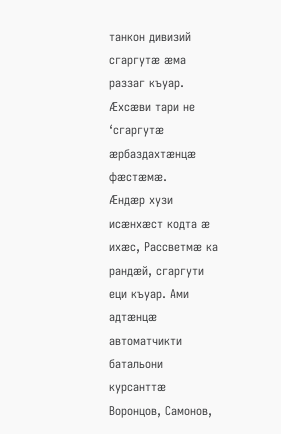танкон дивизий сгаргутæ æма раззаг къуар. Æхсæви тари не ‘сгаргутæ æрбаздахтæнцæ фæстæмæ.
Æндæр хузи исæнхæст кодта æ ихæс, Рассветмæ ка рандæй, сгаргути еци къуар. Ами адтæнцæ автоматчикти батальони курсанттæ Воронцов, Самонов,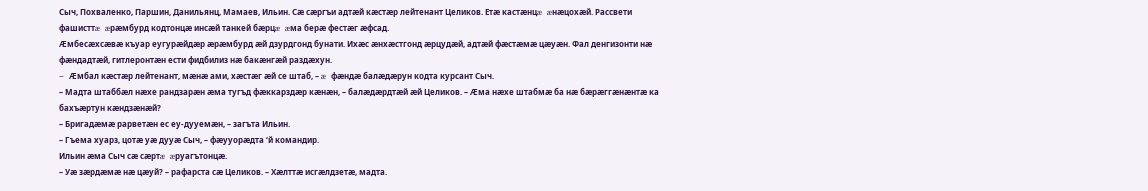Сыч, Похваленко, Паршин, Данильянц, Мамаев, Ильин. Сæ сæргъи адтæй кæстæр лейтенант Целиков. Етæ кастæнцæ æнæцохæй. Рассвети фашисттæ æрæмбурд кодтонцæ инсæй танкей бæрцæ æма берæ фестæг æфсад.
Æмбесæхсæвæ къуар еугурæйдæр æрæмбурд æй дзурдгонд бунати. Ихæс æнхæстгонд æрцудæй, адтæй фæстæмæ цæуæн. Фал денгизонти нæ фæндадтæй, гитлеронтæн ести фидбилиз нæ бакæнгæй раздæхун.
– Æмбал кæстæр лейтенант, мæнæ ами, хæстæг æй се штаб, – æ фæндæ балæдæрун кодта курсант Сыч.
– Мадта штаббæл нæхе рандзарæн æма тугъд фæккарздæр кæнæн, – балæдæрдтæй æй Целиков. – Æма нæхе штабмæ ба нæ бæрæггæнæнтæ ка бахъæртун кæндзæнæй?
– Бригадæмæ рарветæн ес еу-дууемæн, – загъта Ильин.
– Гъема хуарз, цотæ уæ дууæ Сыч, – фæууорæдта ‘й командир.
Ильин æма Сыч сæ сæртæ æруагътонцæ.
– Уæ зæрдæмæ нæ цæуй? – рафарста сæ Целиков. – Хæлттæ исгæлдзетæ, мадта.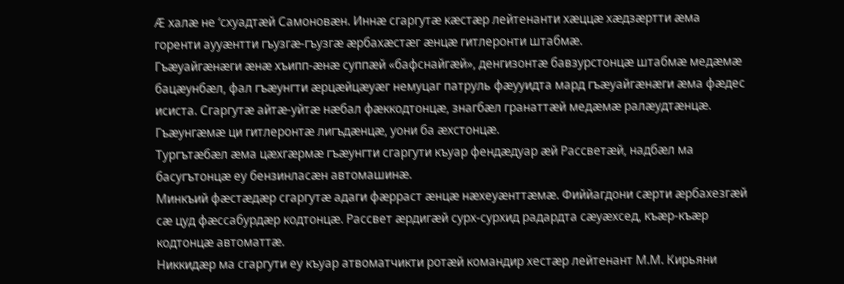Æ халæ не ‘схуадтæй Самоновæн. Иннæ сгаргутæ кæстæр лейтенанти хæццæ хæдзæртти æма горенти аууæнтти гъузгæ-гъузгæ æрбахæстæг æнцæ гитлеронти штабмæ.
Гъæуайгæнæги æнæ хъипп-æнæ суппæй «бафснайгæй», денгизонтæ бавзурстонцæ штабмæ медæмæ бацæунбæл, фал гъæунгти æрцæйцæуæг немуцаг патруль фæууидта мард гъæуайгæнæги æма фæдес исиста. Сгаргутæ айтæ-уйтæ нæбал фæккодтонцæ, знагбæл гранаттæй медæмæ ралæудтæнцæ. Гъæунгæмæ ци гитлеронтæ лигъдæнцæ, уони ба æхстонцæ.
Тургътæбæл æма цæхгæрмæ гъæунгти сгаргути къуар фендæдуар æй Рассветæй, надбæл ма басугътонцæ еу бензинласæн автомашинæ.
Минкъий фæстæдæр сгаргутæ адаги фæрраст æнцæ нæхеуæнттæмæ. Фиййагдони сæрти æрбахезгæй сæ цуд фæссабурдæр кодтонцæ. Рассвет æрдигæй сурх-сурхид радардта сæуæхсед, къæр-къæр кодтонцæ автоматтæ.
Никкидæр ма сгаргути еу къуар атвоматчикти ротæй командир хестæр лейтенант М.М. Кирьяни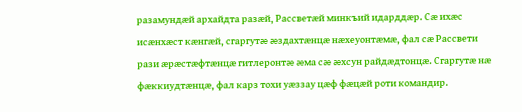разамундæй архайдта разæй, Рассветæй минкъий идарддæр. Сæ ихæс исæнхæст кæнгæй, сгаргутæ æздахтæнцæ нæхеуонтæмæ, фал сæ Рассвети рази æрæстæфтæнцæ гитлеронтæ æма сæ æхсун райдæдтонцæ. Сгаргутæ нæ фæккиудтæнцæ, фал карз тохи уæззау цæф фæцæй роти командир.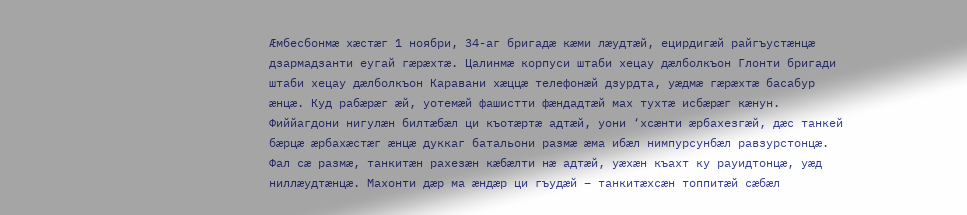Æмбесбонмæ хæстæг 1 ноябри, 34-аг бригадæ кæми лæудтæй, ецирдигæй райгъустæнцæ дзармадзанти еугай гæрæхтæ. Цалинмæ корпуси штаби хецау дæлболкъон Глонти бригади штаби хецау дæлболкъон Каравани хæццæ телефонæй дзурдта, уæдмæ гæрæхтæ басабур æнцæ. Куд рабæрæг æй, уотемæй фашистти фæндадтæй мах тухтæ исбæрæг кæнун. Фиййагдони нигулæн билтæбæл ци къотæртæ адтæй, уони ‘хсæнти æрбахезгæй, дæс танкей бæрцæ æрбахæстæг æнцæ дуккаг батальони размæ æма ибæл нимпурсунбæл равзурстонцæ. Фал сæ размæ, танкитæн рахезæн кæбæлти нæ адтæй, уæхæн къахт ку рауидтонцæ, уæд ниллæудтæнцæ. Махонти дæр ма æндæр ци гъудæй – танкитæхсæн топпитæй сæбæл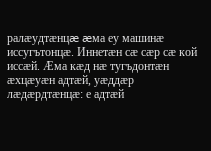ралæудтæнцæ æма еу машинæ иссугътонцæ. Иннетæн сæ сæр сæ кой иссæй. Æма кæд нæ тугъдонтæн æхцæуæн адтæй, уæддæр лæдæрдтæнцæ: е адтæй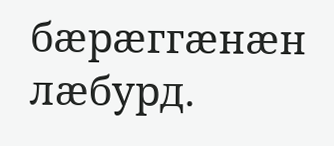бæрæггæнæн лæбурд.